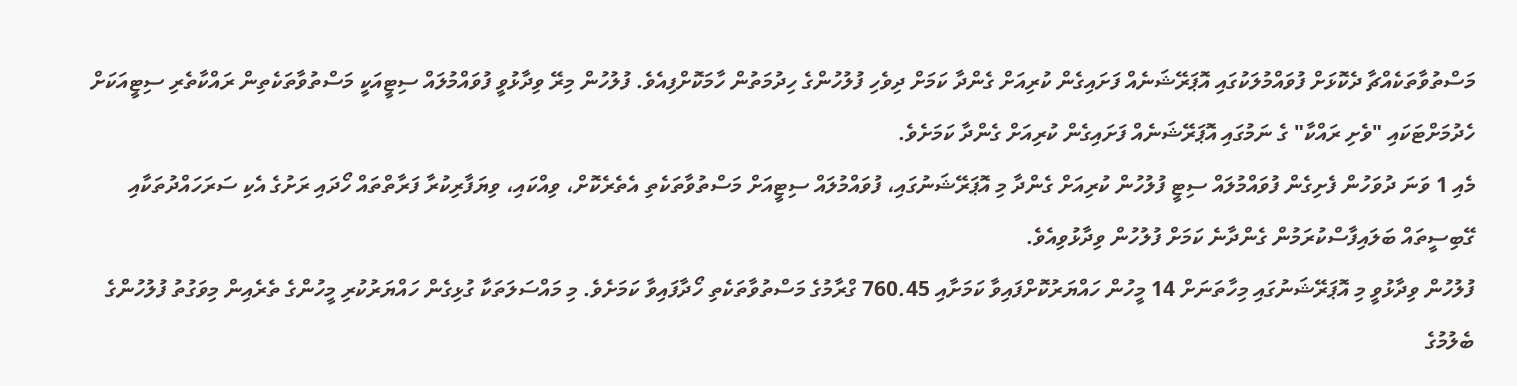މަސްތުވާތަކެއްޗާ ދެކޮޅަށް ފުވައްމުލަކުގައި އޮޕަރޭޝަނެއް ފަށައިގެން ކުރިއަށް ގެންދާ ކަމަށް ދިވެހި ފުލުހުންގެ ހިދުމަތުން ހާމަކޮށްފިއެވެ. ފުލުހުން މިރޭ ވިދާޅުވީ ފުވައްމުލައް ސިޓީއަކީ މަސްތުވާތަކެތިން ރައްކާތެރި ސިޓީއަކަށް ހެދުމަށްޓަކައި "ވެށި ރައްކާ" ގެ ނަމުގައި އޮޕަރޭޝަނެއް ފަށައިގެން ކުރިއަށް ގެންދާ ކަމަށެވެ.
މެއި 1 ވަނަ ދުވަހުން ފެށިގެން ފުވައްމުލައް ސިޓީ ފުލުހުން ކުރިއަށް ގެންދާ މި އޮޕަރޭޝަނުގައި، ފުވައްމުލައް ސިޓީއަށް މަސްތުވާތަކެތި އެތެރެކޮށް، ވިއްކައި، ވިޔަފާރިކުރާ ފަރާތްތައް ހޯދައި ރަށުގެ އެކި ސަރަހައްދުތަކާއި ގޭބިސީތައް ބަލައިފާސްކުރަމުން ގެންދާނެ ކަމަށް ފުލުހުން ވިދާޅުވިއެވެ.
ފުލުހުން ވިދާޅުވީ މި އޮޕަރޭޝަނުގައި މިހާތަނަށް 14 މީހުން ހައްޔަރުކޮށްފައިވާ ކަމަށާއި 760.45 ގްރާމުގެ މަސްތުވާތަކެތި ހޯދާފައިވާ ކަމަށެވެ. މި މައްސަލަތަކާ ގުޅިގެން ހައްޔަރުކުރި މީހުންގެ ތެރެއިން މިވަގުތު ފުލުހުންގެ ބެލުމުގެ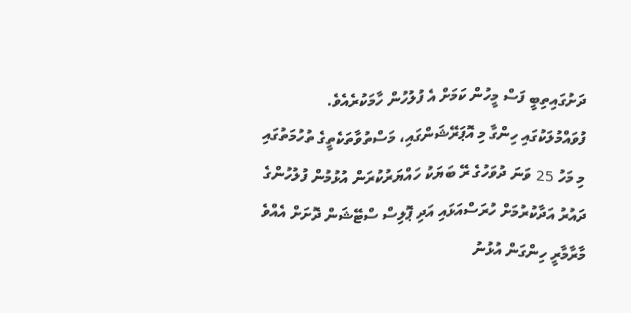ދަށުގައިތިބީ ފަސް މީހުން ކަމަށް އެ ފުލުހުން ހާމަކުރެއެވެ.
ފުވައްމުލަކުގައި ހިންގާ މި އޮޕަރޭޝަންގައި، މަސްތުވާތަކެތީގެ ތުހުމަތުގައި މި މަހު 25 ވަނަ ދުވަހުގެ ރޭ ބަޔަކު ހައްޔަރުކުރަން އުޅުމުން ފުލުހުންގެ ދައުރު އަދާކުރުމަށް ހުރަސްއަޅައި އަދި ޕޮލިސް ސްޓޭޝަން ދޮށަށް އެއްވެ މާރާމާރީ ހިންގަން އުޅުނު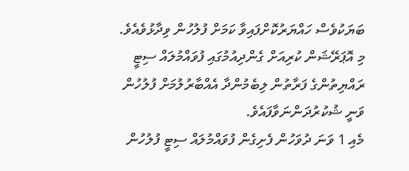ބަޔަކުވެސް ހައްޔަރުކޮށްފައިވާ ކަމަށް ފުލުހުން ވިދާޅުވެއެވެ.
މި އޮޕަރޭޝަން ކުރިއަށް ގެންދިއުމުގައި ފުވައްމުލައް ސިޓީ ރައްޔިތުންގެ ފަރާތުން ލިބެމުންދާ އެއްބާރުލުމަށް ފުލުހުން ވަނީ ޝުކުރުދަންނަވާފައެވެ.
މެއި 1 ވަނަ ދުވަހުން ފެށިގެން ފުވައްމުލައް ސިޓީ ފުލުހުން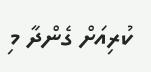ކުރިއަށް ގެންދާ މި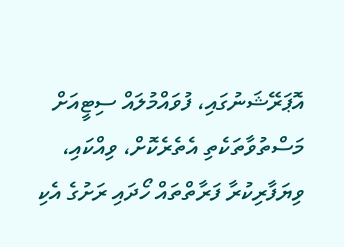އޮޕަރޭޝަނުގައި، ފުވައްމުލައް ސިޓީއަށް މަސްތުވާތަކެތި އެތެރެކޮށް، ވިއްކައި، ވިޔަފާރިކުރާ ފަރާތްތައް ހޯދައި ރަށުގެ އެކި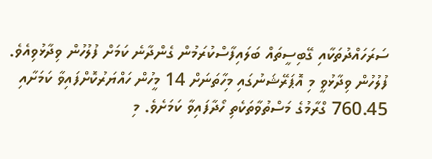ސަރަހައްދުތަކާއި ގޭބިސީތައް ބަލައިފާސްކުރަމުން ގެންދާނެ ކަމަށް ފުލުހުން ވިދާޅުވިއެވެ.
ފުލުހުން ވިދާޅުވީ މި އޮޕަރޭޝަނުގައި މިހާތަނަށް 14 މީހުން ހައްޔަރުކޮށްފައިވާ ކަމަށާއި 760.45 ގްރާމުގެ މަސްތުވާތަކެތި ހޯދާފައިވާ ކަމަށެވެ. މި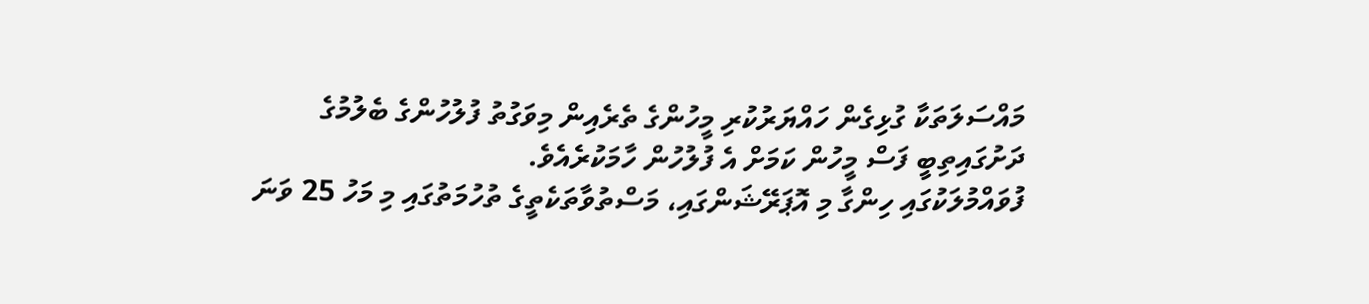މައްސަލަތަކާ ގުޅިގެން ހައްޔަރުކުރި މީހުންގެ ތެރެއިން މިވަގުތު ފުލުހުންގެ ބެލުމުގެ ދަށުގައިތިބީ ފަސް މީހުން ކަމަށް އެ ފުލުހުން ހާމަކުރެއެވެ.
ފުވައްމުލަކުގައި ހިންގާ މި އޮޕަރޭޝަންގައި، މަސްތުވާތަކެތީގެ ތުހުމަތުގައި މި މަހު 25 ވަނަ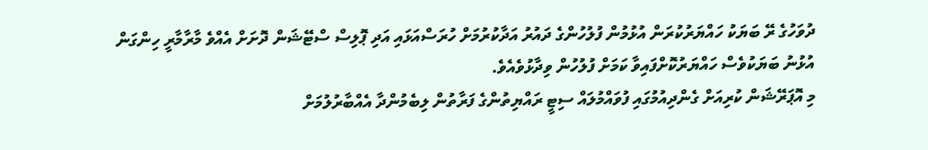ދުވަހުގެ ރޭ ބަޔަކު ހައްޔަރުކުރަން އުޅުމުން ފުލުހުންގެ ދައުރު އަދާކުރުމަށް ހުރަސްއަޅައި އަދި ޕޮލިސް ސްޓޭޝަން ދޮށަށް އެއްވެ މާރާމާރީ ހިންގަން އުޅުނު ބަޔަކުވެސް ހައްޔަރުކޮށްފައިވާ ކަމަށް ފުލުހުން ވިދާޅުވެއެވެ.
މި އޮޕަރޭޝަން ކުރިއަށް ގެންދިއުމުގައި ފުވައްމުލައް ސިޓީ ރައްޔިތުންގެ ފަރާތުން ލިބެމުންދާ އެއްބާރުލުމަށް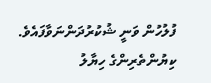ފުލުހުން ވަނީ ޝުކުރުދަންނަވާފައެވެ.
ކިޔުންތެރިންގެ ހިޔާލު